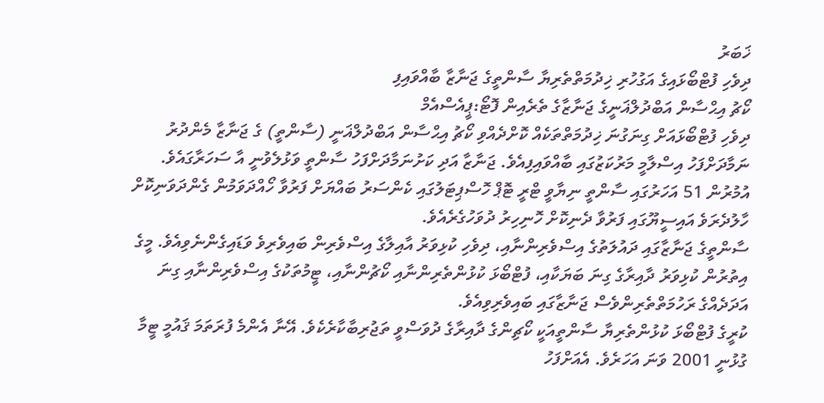ޚަބަރު
ދިވެހި ފުޓްބޯޅައިގެ އަގުހުރި ޚިދުމަތްތެރިޔާ ސާންތީގެ ޖަނާޒާ ބާއްވައިފި
ކޯޗު އިޙްސާން އަބްދުލްޣަނީގެ ޖަނާޒާގެ ތެރެއިން ފޮޓޯ:ޕީއެސްއެމް
ދިވެހި ފުޓްބޯޅައަށް ގިނަގުނަ ޚިދުމަތްތަކެއް ކޮށްދެއްވި ކޯޗު އިޙްސާން އަބްދުލްޣަނީ (ސާންތީ) ގެ ޖަނާޒާ މެންދުރު ނަމާދަށްފަހު އިސްލާމީ މަރުކަޒުގައި ބާއްވައިފިއެވެ. ޖަނާޒާ އަދި ކަށުނަމާދަށްފަހު ސާންތީ ވަޅުލެވުނީ އާ ސަހަރާގައެވެ.
އުމުރުން 51 އަހަރުގައި ސާންތީ ނިޔާވީ ޓްރީ ޓޮޕް ހޮސްޕިޓަލުގައި ކެންސަރު ބައްޔަށް ފަރުވާ ހޯއްދަވަމުން ގެންދަވަނިކޮށް ހާލުދެރަވެ އައިސީޔޫގައި ފަރުވާ ދެނިކޮށް ހޮނިހިރު ދުވަހުގެރެއެވެ.
ސާންތީގެ ޖަނާޒާގައި ދައުލަތުގެ އިސްވެރިންނާއި، ދިވެހި ކުޅިވަރު އާއިލާގެ އިސްވެރިން ބައިވެރިވެ ވަޑައިގެންނެވިއެވެ. މީގެ އިތުރުން ކުޅިވަރު ދާއިރާގެ ގިނަ ބަޔަކާއި، ފުޓްބޯޅަ ކުޅުންތެރިންނާއި ކޯޗުންނާއި، ޓީމުތަކުގެ އިސްވެރިންނާއި ގިނަ އަދަދެއްގެ ރަހުމަތްތެރިންވެސް ޖަނާޒާގައި ބައިވެރިވިއެވެ.
ކުރީގެ ފުޓްބޯޅަ ކުޅުންތެރިޔާ ސާންތީއަކީ ކޯޗިންގެ ދާއިރާގެ ދުވަސްވީ ތަޖުރިބާކާރެކެވެ. އޭނާ އެންމެ ފުރަތަމަ ޤައުމީ ޓީމާ ގުޅުނީ 2001 ވަނަ އަހަރެވެ. އެއަށްފަހު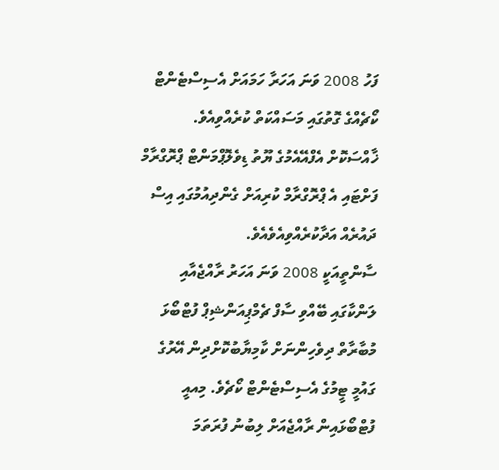ފަހު 2008 ވަނަ އަހަރާ ހަމައަށް އެސިސްޓެންޓް ކޯޗެއްގެ ގޮތުގައި މަސައްކަތް ކުރެއްވިއެވެ. ޚާއްސަކޮށް އެފްއޭއެމުގެ ޔޫތު ޑިވެލޮޕްމަންޓް ޕްރޮގްރާމް ފަށްޓައި އެ ޕްރޮގްރާމް ކުރިއަށް ގެންދިއުމުގައި އިސް ދައުރެއް އަދާކުރެއްވިއެވެއެވެ.
ސާންތީއަކީ 2008 ވަނަ އަހަރު ރާއްޖެއާއި ލަންކާގައި ބޭއްވި ސާފް ޗެމްޕިއަންޝިޕް ފުޓްބޯޅަ މުބާރާތް ދިވެހިންނަށް ކާމިޔާބުކޮށްދިން އޭރުގެ ގައުމީ ޓީމުގެ އެސިސްޓެންޓް ކޯޗެވެ. މިއއީ ފުޓްބޯޅައިން ރާއްޖެއަށް ލިބުނު ފުރަތަމަ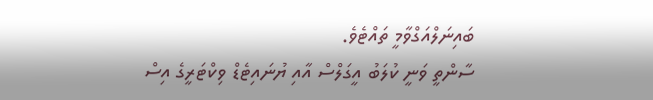ބައިނަލްއަގްވާމީ ތައްޓެވެ.
ސާންތީ ވަނީ ކުލަބު އީގަލްސް އާއި ޔުނައިޓެޑް ވިކްޓަރީގެ އިސް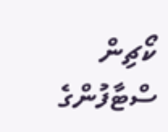ކޯޗިން ސްޓާފުންގެ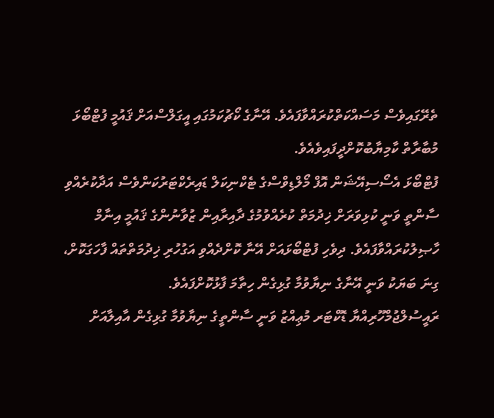ތެރޭގައިވެސް މަސައްކަތްކުރައްވާފައެވެ. އޭނާގެ ކޯޗުކަމުގައި އީގަލްސްއަށް ޤައުމީ ފުޓްބޯޅަ މުބާރާތް ކާމިޔާބުކޮށްދީފައިވެއެވެ.
ފުޓްބޯޅަ އެސޯސިއޭޝަން އޮފް މޯލްޑިވްސްގެ ޓެކްނިކަލް ޑައިރެކްޓަރުކަންވެސް އަދާކުރެއްވި ސާންތީ ވަނީ ކުޅިވަރަށް ޚިދުމަތް ކުރެއްވުމުގެ ދާއިރާއިން ޒުވާނުންގެ ޤައުމީ އިނާމް ހާޞިލުކުރައްވާފައެވެ. ދިވެހި ފުޓްބޯޅައަށް އޭނާ ކޮށްދެއްވި އަގުހުރި ޚިދުމަތްތައް ފާހަގަކޮށް، ގިނަ ބަޔަކު ވަނީ އޭނާގެ ނިޔާވުމާ ގުޅިގެން ހިތާމަ ފާޅުކޮށްފައެވެ.
ރައީސުލްޖުމްހޫރިއްޔާ ޑޮކްޓަރ މުޢިއްޒު ވަނީ ސާންތީގެ ނިޔާވުމާ ގުޅިގެން އާއިލާއަށް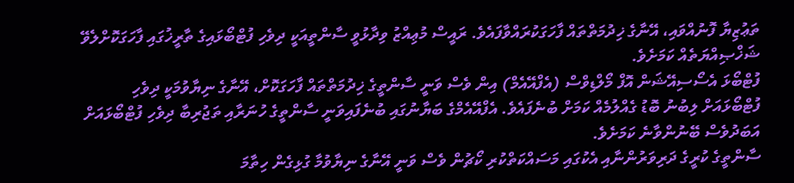ތަޢުޒިޔާ ފޮނުއްވައި، އޭނާގެ ޚިދުމަތްތައް ފާހަގަކުރައްވާފައެވެ. ރައީސް މުޢިއްޒު ވިދާޅުވީ ސާންތީއަކީ ދިވެހި ފުޓްބޯޅައިގެ ތާރީޚުގައި ފާހަގަކޮށްލެވޭ ޝަޚްޞިއްޔަތެއް ކަމަށެވެ.
ފުޓްބޯޅަ އެސޯސިއޭޝަން އޮފް މޯލްޑިވްސް (އެފްއޭއެމް) އިން ވެސް ވަނީ ސާންތީގެ ޚިދުމަތްތައް ފާހަގަކޮށް، އޭނާގެ ނިޔާވުމަކީ ދިވެހި ފުޓްބޯޅައަށް ލިބުނު ބޮޑު ގެއްލުމެއް ކަމަށް ބުނެފައެވެ. އެފްއޭއެމްގެ ބަޔާނުގައި ބުނެފައިވަނީ ސާންތީގެ ހުނަރާއި ތަޖުރިބާ ދިވެހި ފުޓްބޯޅައަށް އަބަދުވެސް ބޭނުންވާނެ ކަމަށެވެ.
ސާންތީގެ ކުރީގެ ދަރިވަރުންނާއި އެކުގައި މަސައްކަތްކުރި ކޯޗުން ވެސް ވަނީ އޭނާގެ ނިޔާވުމާ ގުޅިގެން ހިތާމަ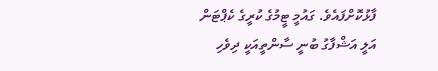ފާޅުކޮށްފައެވެ. ގައުމީ ޓީމުގެ ކުރީގެ ކެޕްޓަން އަލީ އަޝްފާގު ބުނީ ސާންތީއަކީ ދިވެހި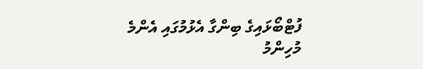ފުޓްބޯޅައިގެ ބިންގާ އެޅުމުގައި އެންމެ މުހިންމު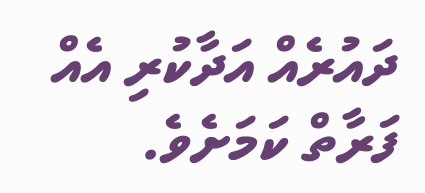ދައުރެއް އަދާކުރި އެއް ފަރާތް ކަމަށެވެ.